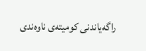راگه‌یاندنی كومیته‌ی ناوه‌ندی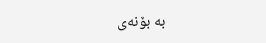به‌ بۆنه‌ی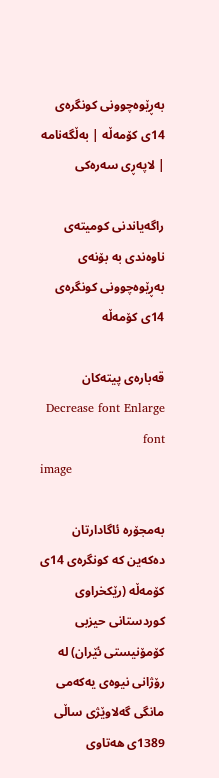به‌ڕێوه‌چوونی كونگره‌ی 14ی كۆمه‌ڵه‌ | به‌ڵگه‌نامه‌ | لاپه‌ڕی سه‌ره‌کی

راگه‌یاندنی كومیته‌ی ناوه‌ندی به‌ بۆنه‌ی به‌ڕێوه‌چوونی كونگره‌ی 14ی كۆمه‌ڵه‌

قه‌باره‌ی پیته‌کان Decrease font Enlarge font
image

به‌مجۆره‌ ئاگادارتان ده‌كه‌ین كه كونگره‌ی 14ی كۆمه‌ڵه‌ (رێكخراوی كوردستانی حیزبی كۆمۆنیستی ئێران) له‌ رۆژانی نیوه‌ی یه‌كه‌می مانگی گه‌لاوێژی ساڵی 1389ی هه‌تاوی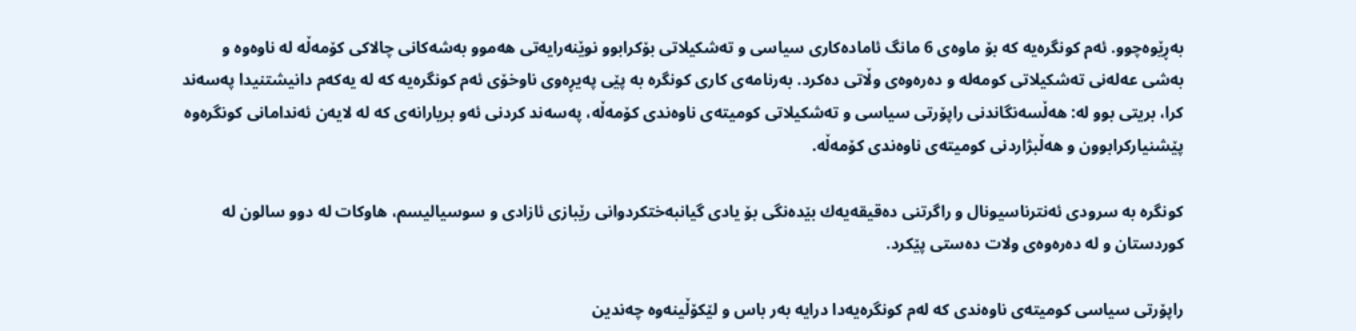به‌ڕێوه‌چوو. ئه‌م كونگره‌یه‌ كه‌ بۆ ماوه‌ی 6 مانگ ئاماده‌كاری سیاسی و ته‌شكیلاتی بۆكرابوو نوێنه‌رایه‌تی هه‌موو به‌شه‌كانی چالاكی كۆمه‌ڵه‌ له‌ ناوه‌وه‌ و به‌شی عه‌له‌نی ته‌شكیلاتی كومه‌له‌ و ده‌ره‌وه‌ی وڵاتی ده‌كرد. به‌رنامه‌ی كاری كونگره‌ به‌ پێی په‌یڕه‌وی ناوخۆی ئه‌م كونگره‌یه‌ كه‌ له‌ یه‌كه‌م دانیشتنیدا په‌سه‌ند كرا، بریتی بوو له‌: هه‌ڵسه‌نگاندنی راپۆرتی سیاسی و ته‌شكیلاتی كومیته‌ی ناوه‌ندی كۆمه‌ڵه‌، په‌سه‌ند كردنی ئه‌و بریارانه‌ی كه‌ له‌ لایه‌ن ئه‌ندامانی كونگره‌وه‌ پێشنیاركرابوون و هه‌ڵبژاردنی كومیته‌ی ناوه‌ندی كۆمه‌ڵه‌.

كونگره‌ به‌ سرودی ئه‌نترناسیونال و راگرتنی ده‌قیقه‌یه‌ك بێده‌نگی بۆ یادی گیانبه‌ختكردوانی رێبازی ئازادی و سوسیالیسم، هاوكات له‌ دوو سالون له‌ كوردستان و له‌ ده‌ره‌وه‌ی ولات ده‌ستی پێكرد.

راپۆرتی سیاسی كومیته‌ی ناوه‌ندی كه‌ له‌م كونگره‌یه‌دا درایه‌ به‌ر باس و لێكۆڵینه‌وه‌ چه‌ندین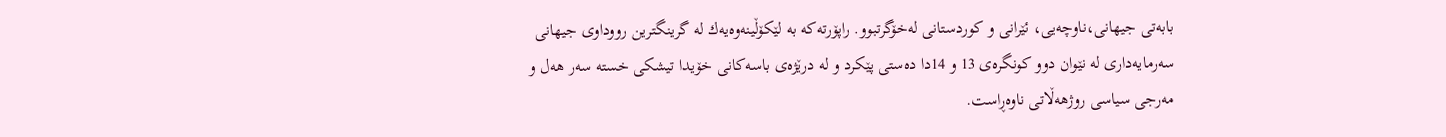بابه‌تی جیهانی،ناوچه‌یی، ئێرانی و كوردستانی له‌خۆگرتبوو. راپۆرته‌كه‌ به‌ لێكۆڵینه‌وه‌یه‌ك له‌ گرینگترین رووداوی جیهانی سه‌رمایه‌داری له‌ نێوان دوو كونگره‌ی 13 و 14دا ده‌ستی پێكرد و له‌ درێژه‌ی باسه‌كانی خۆیدا تیشكی خسته‌ سه‌ر هه‌ل و مه‌رجی سیاسی روژهه‌ڵاتی ناوه‌ڕاست.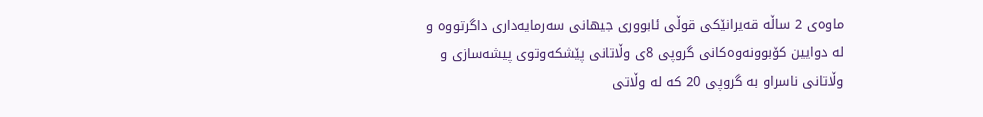ماوه‌ی 2 ساڵه‌ قه‌یرانێكی قوڵی ئابووری جیهانی سه‌رمایه‌داری داگرتووه‌ و له‌ دوایین كۆبوونه‌وه‌كانی گروپی 8ی وڵاتانی پێشكه‌وتوی پیشه‌سازی و وڵاتانی ناسراو به‌ گروپی 20 كه‌ له‌ وڵاتی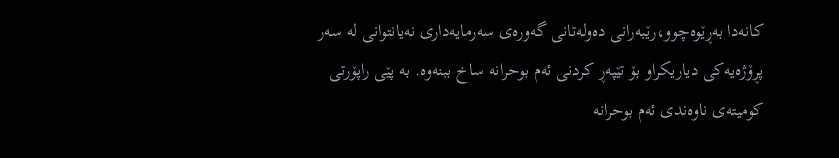كانه‌دا به‌ڕێوه‌چوو،رێبه‌رانی ده‌وله‌تانی گه‌وره‌ی سه‌رمایه‌داری نه‌یانتوانی له‌ سه‌ر پڕۆژه‌یه‌كی دیاریكراو بۆ تێپه‌ڕ كردنی ئه‌م بوحرانه‌ ساخ ببنه‌وه‌. به‌ پێی راپۆرتی كومیته‌ی ناوه‌ندی ئه‌م بوحرانه‌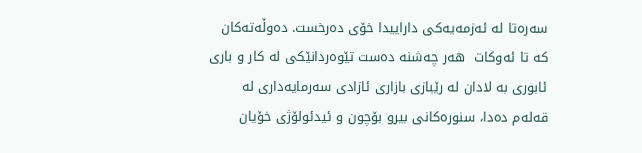سه‌ره‌تا له‌ ئه‌زمه‌یه‌كی داراییدا خۆی ده‌رخست. ده‌وڵه‌ته‌كان كه‌ تا ئه‌وكات  هه‌ر چه‌شنه‌ ده‌ست تێوه‌ردانێكی له‌ كار و باری ئابوری به‌ لادان له‌ رێبازی بازاری ئازادی سه‌رمایه‌داری له‌ قه‌له‌م ده‌دا، سنوره‌كانی بیرو بۆچون و ئیدئولۆژی خۆیان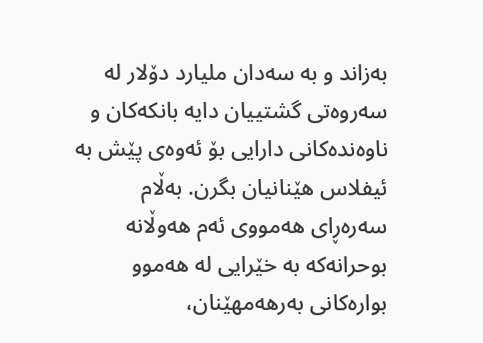به‌زاند و به‌ سه‌دان ملیارد دۆلار له‌ سه‌روه‌تی گشتییان دایه‌ بانكه‌كان و ناوه‌نده‌كانی دارایی بۆ ئه‌وه‌ی پێش به‌ ئیفلاس هێنانیان بگرن. به‌ڵام سه‌ره‌ڕای هه‌مووی ئه‌م هه‌وڵانه‌ بوحرانه‌كه‌ به‌ خێرایی له‌ هه‌موو بواره‌كانی به‌رهه‌مهێنان،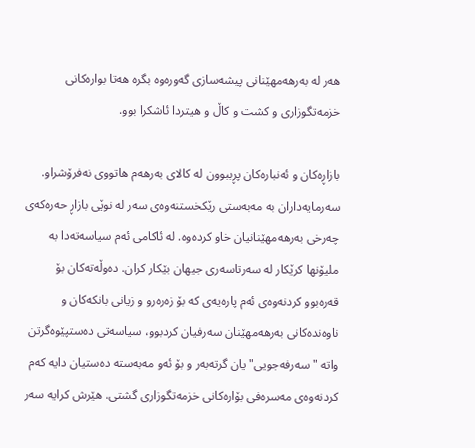هه‌ر له‌ به‌رهه‌مهێنانی پیشه‌سازی گه‌وره‌وه‌ بگره‌ هه‌تا بواره‌كانی خزمه‌تگوزاری و كشت و كاڵ و هیتردا ئاشكرا بوو.

بازاڕه‌كان و ئه‌نباره‌كان پڕببوون له‌ كالای به‌رهه‌م هاتووی نه‌فرۆشراو. سه‌رمایه‌داران به‌ مه‌به‌ستی رێكخستنه‌وه‌ی سه‌ر له‌ نوێی بازاڕ حه‌ره‌كه‌ی چه‌رخی به‌رهه‌مهێنانیان خاو كرده‌وه‌. له‌ ئاكامی ئه‌م سیاسه‌ته‌دا به‌ ملیۆنها كرێكار له‌ سه‌رتاسه‌ری جیهان بێكار كران. ده‌وڵه‌ته‌كان بۆ قه‌ره‌بوو كردنه‌وه‌ی ئه‌م پاره‌یه‌ی كه‌ بۆ زه‌ره‌رو و زیانی بانكه‌كان و ناوه‌نده‌كانی به‌رهه‌مهێنان سه‌رفیان كردبوو، سیاسه‌تی ده‌ستپێوه‌گرتن واته‌ "سه‌رفه‌جویی" یان گرته‌به‌ر و بۆ ئه‌و مه‌به‌سته‌ ده‌ستیان دایه‌ كه‌م كردنه‌وه‌ی مه‌سره‌فی بۆاره‌كانی خزمه‌تگوزاری گشتی. هێرش كرایه‌ سه‌ر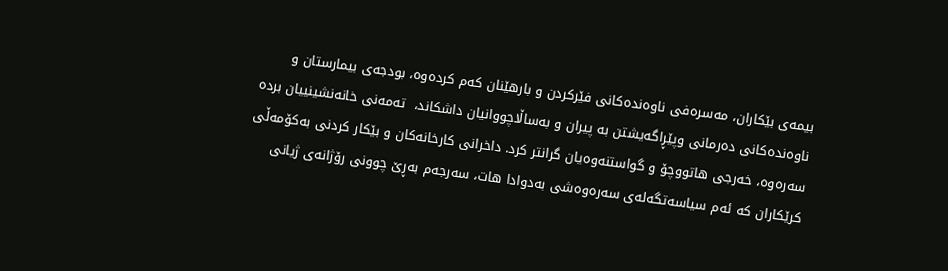بیمه‌ی بێكاران، مه‌سره‌فی ناوه‌نده‌كانی فێركردن و بارهێنان كه‌م كرده‌وه‌، بودجه‌ی بیمارستان و ناوه‌نده‌كانی ده‌رمانی وپێڕاگه‌یشتن به‌ پیران و به‌ساڵاچووانیان داشكاند،  ته‌مه‌نی خانه‌نشینییان برده‌ سه‌ره‌وه‌، خه‌رجی هاتووچۆ و گواستنه‌وه‌یان گرانتر كرد. داخرانی كارخانه‌كان و بێكار كردنی به‌كۆمه‌ڵی كرێكاران كه‌ ئه‌م سیاسه‌تگه‌له‌ی سه‌ره‌وه‌شی به‌دوادا هات، سه‌رجه‌م به‌ڕێ چوونی رۆژانه‌ی ژیانی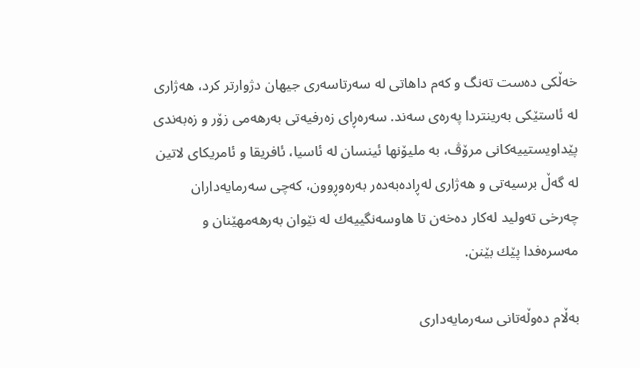خه‌ڵكی ده‌ست ته‌نگ و كه‌م داهاتی له‌ سه‌رتاسه‌ری جیهان دژوارتر كرد، هه‌ژاری له‌ ئاستێكی به‌رینتردا په‌ره‌ی سه‌ند. سه‌ره‌ڕای زه‌رفیه‌تی به‌رهه‌می زۆر و زه‌به‌ندی پێداویستییه‌كانی مرۆڤ، به‌ ملیۆنها ئینسان له‌ ئاسیا، ئافریقا و ئامریكای لاتین له‌ گه‌ڵ برسیه‌تی و هه‌ژاری له‌ڕاده‌به‌ده‌ر به‌ره‌وڕوون، كه‌چی سه‌رمایه‌داران چه‌رخی ته‌ولید له‌كار ده‌خه‌ن تا هاوسه‌نگییه‌ك له‌ نێوان به‌رهه‌مهێنان و مه‌سره‌فدا پێك بێنن.

به‌ڵام ده‌وڵه‌تانی سه‌رمایه‌داری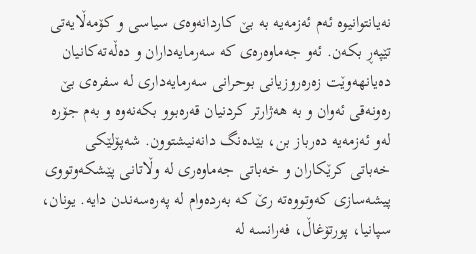نه‌یانتوانیوه‌ ئه‌م ئه‌زمه‌یه‌ به‌ بێ كاردانه‌وه‌ی سیاسی و كۆمه‌ڵایه‌تی تێپه‌ڕ بكه‌ن. ئه‌و جه‌ماوه‌ره‌ی كه‌ سه‌رمایه‌داران و ده‌ڵه‌ته‌كانیان ده‌یانهه‌وێت زه‌ره‌روزیانی بوحرانی سه‌رمایه‌داری له‌ سفره‌ی بێ ره‌ونه‌قی ئه‌وان و به‌ هه‌ژارتر كردنیان قه‌ره‌بوو بكه‌نه‌وه‌ و به‌م جۆره‌ له‌و ئه‌زمه‌یه‌ ده‌رباز بن، بێده‌نگ دانه‌نیشتوون. شه‌پۆلێكی خه‌باتی كرێكاران و خه‌باتی جه‌ماوه‌ری له‌ وڵاتانی پێشكه‌وتووی پیشه‌سازی كه‌وتووه‌ته‌ رێ كه‌ به‌رده‌وام له‌ په‌ره‌سه‌ندن دایه‌. یونان، سپانیا، پورتۆغاڵ، فه‌رانسه‌ له‌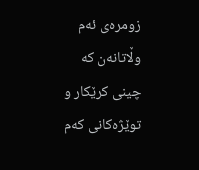زومره‌ی ئه‌م وڵاتانه‌ن كه‌ چینی كرێكار و توێژه‌كانی كه‌م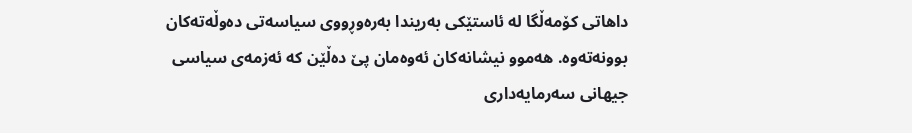داهاتی كۆمه‌ڵگا له‌ ئاستێكی به‌ریندا به‌ره‌و‌ڕووی سیاسه‌تی ده‌وڵه‌ته‌كان بوونه‌ته‌وه‌. هه‌موو نیشانه‌كان ئه‌وه‌مان پێ ده‌ڵێن كه‌ ئه‌زمه‌ی سیاسی جیهانی سه‌رمایه‌داری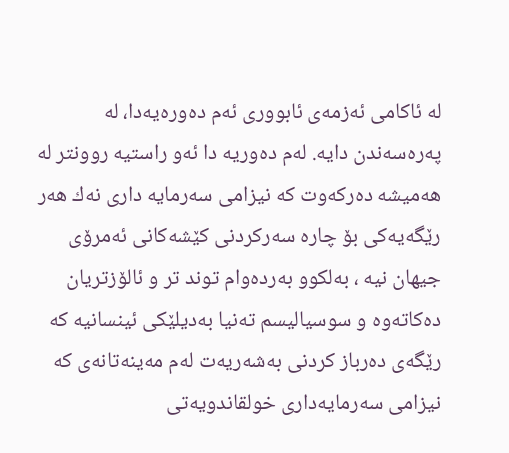له‌ ئاكامی ئه‌زمه‌ی ئابووری ئه‌م ده‌وره‌یه‌دا، له‌ په‌ره‌سه‌ندن دایه‌. له‌م ده‌وریه‌ دا ئه‌و راستیه‌ روونتر له‌ هه‌میشه‌ ده‌ركه‌وت كه‌ نیزامی سه‌رمایه‌ داری نه‌ك هه‌ر رێگه‌یه‌كی بۆ چاره‌ سه‌ركردنی كێشه‌كانی ئه‌مرۆی جیهان نیه‌ ، به‌لكوو به‌رده‌وام توند تر و ئالۆزتریان ده‌كاته‌وه‌ و سوسیالیسم ته‌نیا به‌دیلێكی ئینسانیه‌ كه‌ رێگه‌ی ده‌رباز كردنی به‌شه‌ریه‌ت له‌م مه‌ینه‌تانه‌ی كه‌ نیزامی سه‌رمایه‌داری خولقاندویه‌تی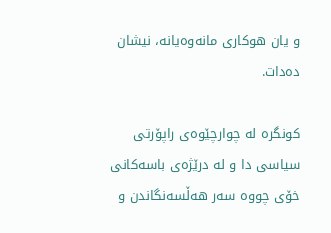و یان هوكاری مانه‌وه‌یانه‌، نیشان ده‌دات.

كونگره‌ له‌ چوارچێوه‌ی راپۆرتی سیاسی دا و له‌ درێژه‌ی باسه‌كانی خۆی چووه‌ سه‌ر هه‌ڵسه‌نگاندن و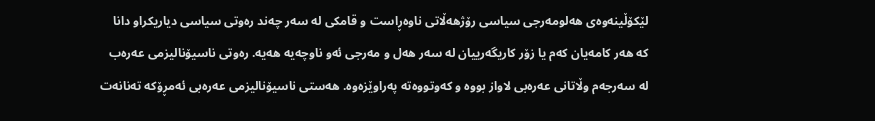لێكۆڵینه‌وه‌ی هه‌لومه‌رجی سیاسی رۆژهه‌ڵاتی ناوه‌ڕاست و قامكی له‌ سه‌ر چه‌ند ره‌وتی سیاسی دیاریكراو دانا كه‌ هه‌ر كامه‌یان كه‌م یا زۆر كاریگه‌رییان له‌ سه‌ر هه‌ل و مه‌رجی ئه‌و ناوچه‌یه‌ هه‌یه‌. ره‌وتی ناسیۆنالیزمی عه‌ره‌ب له‌ سه‌رجه‌م وڵاتانی عه‌ره‌بی لاواز بووه‌ و كه‌وتووه‌ته‌ په‌راوێزه‌وه‌. هه‌ستی ناسیۆنالیزمی عه‌ره‌بی ئه‌مڕۆكه‌ ته‌نانه‌ت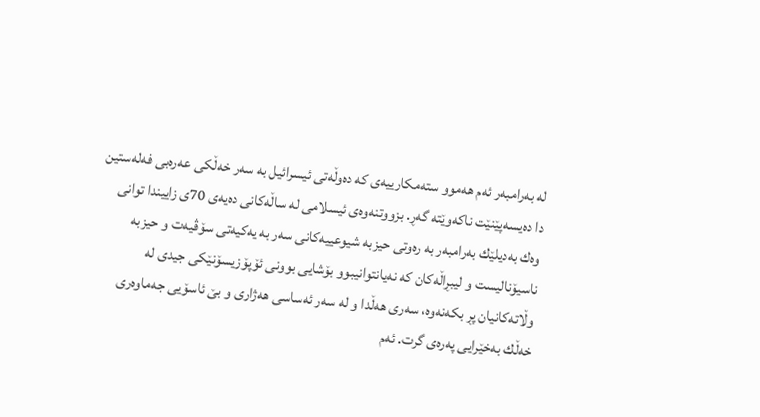له‌ به‌رامبه‌ر ئه‌م هه‌موو سته‌مكارییه‌ی كه‌ ده‌وڵه‌تی ئیسرائیل به‌ سه‌ر خه‌ڵكی عه‌ره‌بی فه‌له‌ستین دا ده‌یسه‌پێنێت ناكه‌وێته‌ گه‌ڕ. بزووتنه‌وه‌ی ئیسلامی له‌ ساڵه‌كانی ده‌یه‌ی 70ی زاییندا توانی وه‌ك به‌دیلێك به‌رامبه‌ر به‌ ره‌وتی حیزبه‌ شیوعییه‌كانی سه‌ر به‌ یه‌كیه‌تی سۆڤیه‌ت و حیزبه‌ ناسیۆنالیست و لیبڕاڵه‌كان كه‌ نه‌یانتوانیبوو بۆشایی بوونی ئۆپۆزیسۆنێكی جیدی له‌ وڵاته‌كانیان پڕ بكه‌نه‌وه، سه‌ری هه‌ڵدا و له‌ سه‌ر ئه‌ساسی هه‌ژاری و بێ ئاسۆیی جه‌ماوه‌ری خه‌ڵك به‌خێرایی په‌ره‌ی گرت. ئه‌م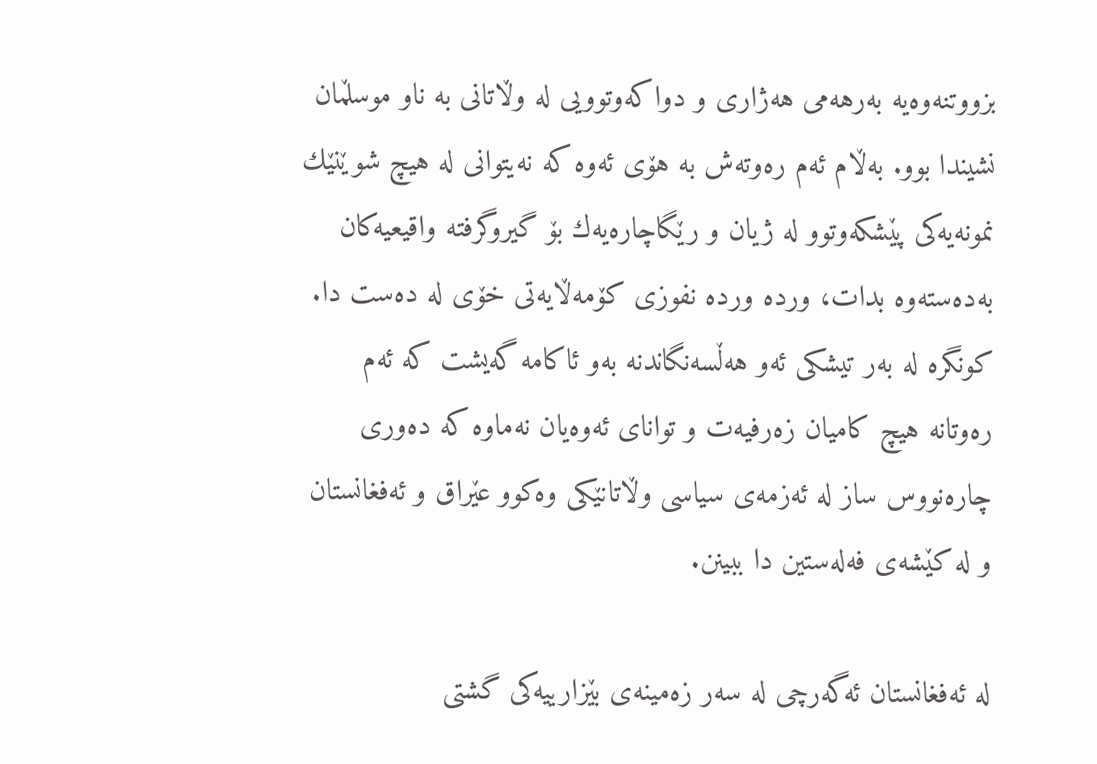بزووتنه‌وه‌یه‌ به‌رهه‌می هه‌ژاری و دواكه‌وتوویی له‌ وڵاتانی به‌ ناو موسڵمان نشیندا بوو. به‌ڵام ئه‌م ره‌وته‌ش به‌ هۆی ئه‌وه‌ كه‌ نه‌یتوانی له‌ هیچ شوێنێك نمونه‌یه‌كی پێشكه‌وتوو له‌ ژیان و رێگاچاره‌یه‌ك بۆ گیروگرفته‌ واقیعیه‌كان به‌ده‌سته‌وه‌ بدات، ورده‌ ورده‌ نفوزی كۆمه‌ڵایه‌تی خۆی له‌ ده‌ست دا. كونگره‌ له‌ به‌ر تیشكی ئه‌و هه‌ڵسه‌نگاندنه‌ به‌و ئاكامه‌ گه‌یشت كه‌ ئه‌م ره‌وتانه‌ هیچ كامیان زه‌رفیه‌ت و توانای ئه‌وه‌یان نه‌ماوه‌ كه‌ ده‌وری چاره‌نووس ساز له‌ ئه‌زمه‌ی سیاسی وڵاتانێكی وه‌كوو عێراق و ئه‌فغانستان و له‌ كێشه‌ی فه‌له‌ستین دا ببینن.

له‌ ئه‌فغانستان ئه‌گه‌رچی له‌ سه‌ر زه‌مینه‌ی بێزارییه‌كی گشتی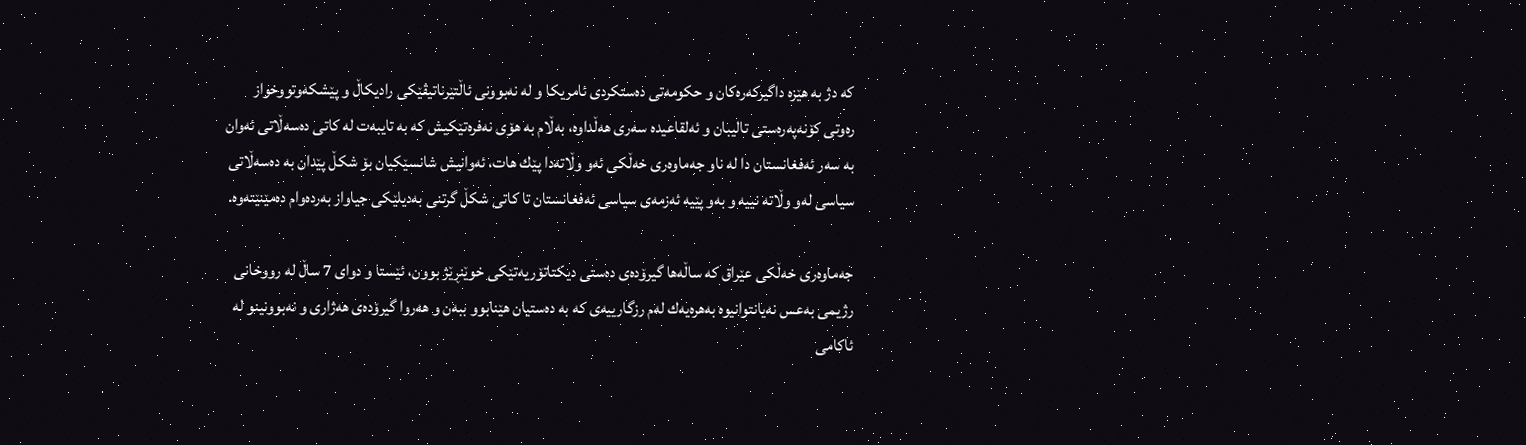كه‌ دژ به‌ هێزه‌ داگیركه‌ره‌كان و حكومه‌تی ده‌ستكردی ئامریكا و له‌ نه‌بوونی ئاڵتێرناتیڤێكی رادیكاڵ و پێشكه‌وتووخواز ره‌وتی كۆنه‌په‌ره‌ستی تالیبان و ئه‌لقاعیده‌ سه‌ری هه‌ڵداوه‌، به‌ڵام به‌ هۆی نه‌فره‌تێكیش كه‌ به‌ تایبه‌ت له‌ كاتی ده‌سه‌ڵاتی ئه‌وان به‌ سه‌ر ئه‌فغانستان دا له‌ ناو جه‌ماوه‌ری خه‌ڵكی ئه‌و وڵاته‌دا پێك هات، ئه‌وانیش شانسێكیان بۆ شكڵ پێدان به‌ ده‌سه‌ڵاتی سیاسی له‌و وڵاته‌ نییه‌ و به‌و پێیه‌ ئه‌زمه‌ی سیاسی ئه‌فغانستان تا كاتی شكڵ گرتنی به‌دیلێكی جیاواز به‌رده‌وام ده‌مێنێته‌وه‌.

جه‌ماوه‌ری خه‌ڵكی عێراق كه‌ ساڵه‌ها گیرۆده‌ی ده‌ستی دیكتاتۆریه‌تێكی خوێنڕێژ بوون، ئێستا و دوای 7 ساڵ له‌ رووخانی رژیمی به‌عس نه‌یانتوانیوه‌ به‌هره‌یه‌ك له‌م رزگارییه‌ی كه‌ به‌ ده‌ستیان هێنابوو ببه‌ن و هه‌روا گیرۆده‌ی هه‌ژاری و نه‌بوونینو له‌ ئاكامی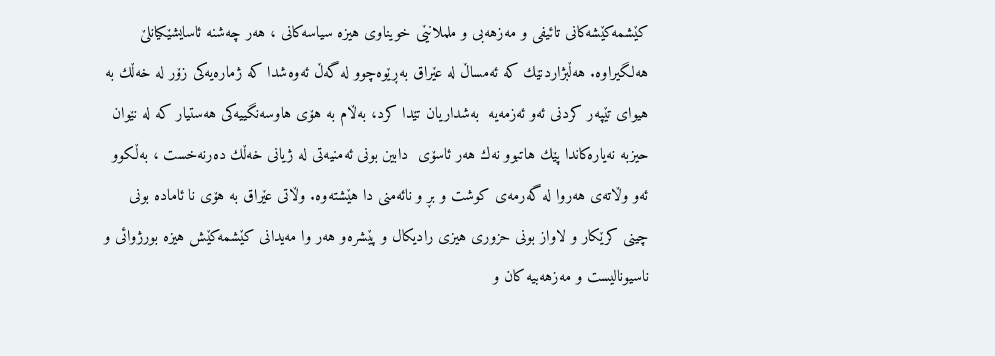كێشمه‌كێشه‌كانی تائیفی و مه‌زهه‌بی و ململانێی خویناوی هیزه‌ سیاسه‌كانی ، هه‌ر چه‌شنه ئاسایشێكیانلێ هه‌لگیراوه‌. هه‌ڵبژاردنێك كه‌ ئه‌مساڵ له‌ عێراق به‌ڕێوه‌چوو له‌ گه‌ڵ ئه‌وه‌شدا كه‌ ژماره‌یه‌كی زۆر له‌ خه‌ڵك به هیوای تێپه‌ر كردنی ئه‌و ئه‌زمه‌یه‌  به‌شداریان تێدا كرد، به‌ڵام به‌ هۆی هاوسه‌نگییه‌كی هه‌ستیار كه‌ له‌ نێوان حیزبه‌ نه‌یاره‌كاندا پێك هاتبوو نه‌ك هه‌ر ئاسۆی  دابین بونی ئه‌منیه‌تی له‌ ژیانی خه‌ڵك ده‌رنه‌خست ، به‌ڵكوو ئه‌و وڵاته‌ی هه‌روا له‌ گه‌رمه‌ی كوشت و بڕ و نائه‌منی دا هێشته‌وه‌. وڵاتی عێراق به‌ هۆی نا ئاماده‌ بونی چینی كرێكار و لاواز بونی حزوری هیزی رادیكال و پێشره‌و هه‌ر وا مه‌یدانی كێشمه‌كێش هیزه‌ بورژوائی و ناسیونالیست و مه‌زهه‌بیه‌ كان و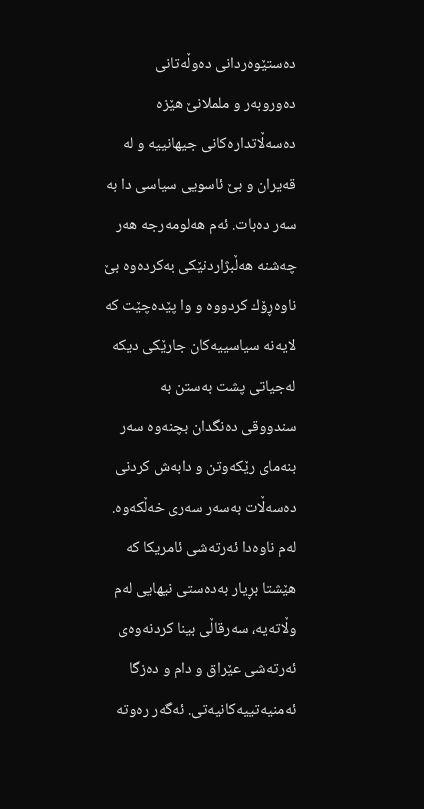ده‌ستێوه‌ردانی ده‌وڵه‌تانی ده‌وروبه‌ر و ململانێ هێزه‌ ده‌سه‌ڵاتداره‌كانی جیهانییه و له‌ قه‌یران و بێ ئاسویی سیاسی دا به‌ سه‌ر ده‌بات‌. ئه‌م هه‌لومه‌رجه‌ هه‌ر چه‌شنه‌ هه‌ڵبژاردنێكی به‌كرده‌وه‌ بێ ناوه‌ڕۆك كردووه‌ و وا پێده‌چێت كه‌ لایه‌نه‌ سیاسییه‌كان جارێكی دیكه‌ له‌جیاتی پشت به‌ستن به‌ سندووقی ده‌نگدان بچنه‌وه‌ سه‌ر بنه‌مای رێكه‌وتن و دابه‌ش كردنی ده‌سه‌ڵات به‌سه‌ر سه‌ری خه‌ڵكه‌وه‌. له‌م ناوه‌دا ئه‌رته‌شی ئامریكا كه‌ هێشتا بڕیار به‌ده‌ستی نیهایی له‌م وڵاته‌یه‌، سه‌رقاڵی بینا كردنه‌وه‌ی ئه‌رته‌شی عێراق و دام و ده‌زگا ئه‌منیه‌تییه‌كانیه‌تی. ئه‌گه‌ر ره‌وته‌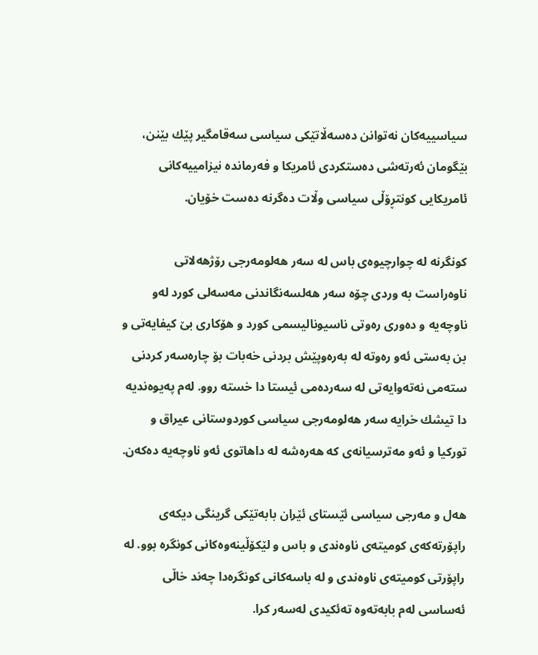سیاسییه‌كان نه‌توانن ده‌سه‌ڵاتێكی سیاسی سه‌قامگیر پێك بێنن، بێگومان ئه‌رته‌شی ده‌ستكردی ئامریكا و فه‌رمانده‌ نیزامییه‌كانی ئامریكایی كونتڕۆڵی سیاسی وڵات ده‌گرنه‌ ده‌ست خۆیان.

كونگرنه‌ له‌ چوارچیوه‌ی باس له‌ سه‌ر هه‌لومه‌رجی رۆژهه‌لاتی ناوه‌راست به‌ وردی چۆه‌ سه‌ر هه‌لسه‌نگاندنی مه‌سه‌لی كورد له‌و ناوچه‌یه‌ و ده‌وری ره‌وتی ناسیونالیسمی كورد و هۆكاری بێ كیفایه‌تی و بن به‌ستی ئه‌و ره‌وته‌ له‌ به‌ره‌وپێش بردنی خه‌بات بۆ چاره‌سه‌ر كردنی سته‌می نه‌ته‌وایه‌تی له‌ سه‌رده‌می ئیستا دا خسته‌ روو. له‌م په‌یوه‌ندیه‌ دا تیشك خرایه‌ سه‌ر هه‌لومه‌رجی سیاسی كوردوستانی عیراق و توركیا و ئه‌و مه‌ترسیانه‌ی كه‌ هه‌ره‌شه‌ له‌ داهاتوی ئه‌و ناوچه‌یه‌ ده‌كه‌ن.

هه‌ل و مه‌رجی سیاسی ئێستای ئێران بابه‌تێكی گرینگی دیكه‌ی راپۆرته‌كه‌ی كومیته‌ی ناوه‌ندی و باس و لێكۆڵینه‌وه‌كانی كونگره‌ بوو. له‌ راپۆرتی كومیته‌ی ناوه‌ندی و له‌ باسه‌كانی كونگره‌دا چه‌ند خاڵی ئه‌ساسی له‌م بابه‌ته‌وه‌ ته‌ئكیدی له‌سه‌ر كرا.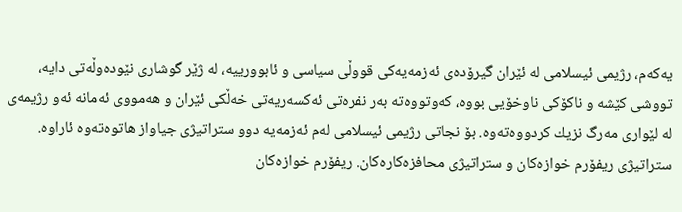یه‌كه‌م، رژیمی ئیسلامی له‌ ئێران گیرۆده‌ی ئه‌زمه‌یه‌كی قووڵی سیاسی و ئابوورییه‌، له‌ ژێر گوشاری نێوده‌وڵه‌تی دایه‌، تووشی كێشه‌ و ناكۆكی ناوخۆیی بووه‌، كه‌وتووه‌ته‌ به‌ر نفره‌تی ئه‌كسه‌ریه‌تی خه‌ڵكی ئێران و هه‌مووی ئه‌مانه‌ ئه‌و رژیمه‌ی له‌ لێواری مه‌رگ نزیك كردووه‌ته‌وه‌. بۆ نجاتی رژیمی ئیسلامی له‌م ئه‌زمه‌یه‌ دوو ستراتیژی جیاواز هاتوه‌ته‌وه‌ ئاراوه‌. ستراتیژی ریفۆرم خوازه‌كان و ستراتیژی محافزه‌كاره‌كان. ریفۆرم خوازه‌كان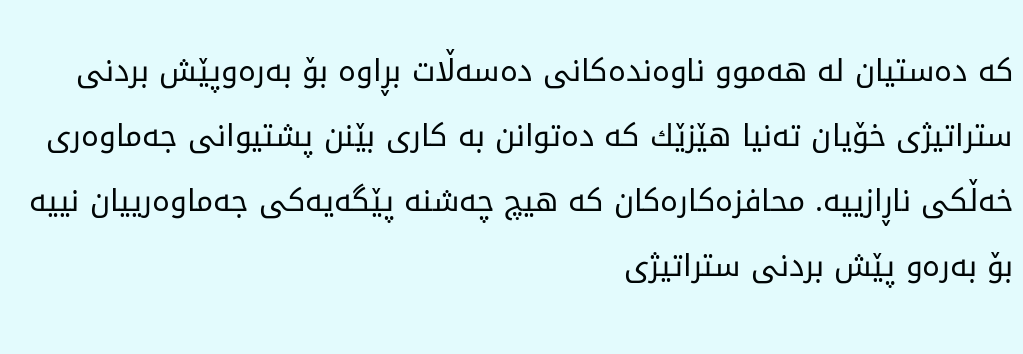كه‌ ده‌ستیان له‌ هه‌موو ناوه‌نده‌كانی ده‌سه‌ڵات بڕاوه‌ بۆ به‌ره‌وپێش بردنی ستراتیژی خۆیان ته‌نیا هێزێك كه‌ ده‌توانن به‌ كاری بێنن پشتیوانی جه‌ماوه‌ری خه‌ڵكی ناڕازییه‌. محافزه‌كاره‌كان كه‌ هیچ چه‌شنه‌ پێگه‌یه‌كی جه‌ماوه‌رییان نییه‌ بۆ به‌ره‌و پێش بردنی ستراتیژی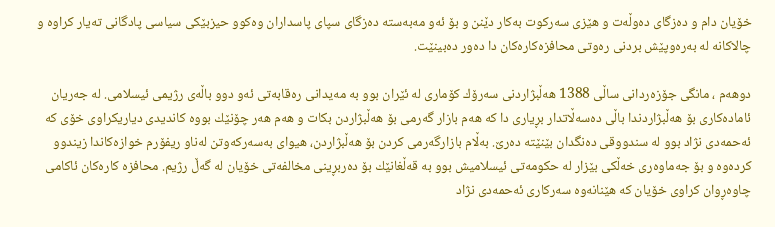خۆیان دام و ده‌زگای ده‌وڵه‌ت و هێزی سه‌ركوت به‌كار دێنن و بۆ ئه‌و مه‌به‌سته‌ ده‌زگای سپای پاسداران وه‌كوو حیزبێكی سیاسی پادگانی ته‌یار كراوه‌ و چالاكانه‌ له‌ به‌ره‌وپێش بردنی ره‌وتی محافزه‌كاره‌كان دا ده‌ور ده‌بینێت.

دوهه‌م ، مانگی جۆزه‌ردانی ساڵی 1388 هه‌ڵبژاردنی سه‌رۆك كۆماری له‌ ئێران بوو به‌ مه‌یدانی ره‌قابه‌تی ئه‌و دوو باڵه‌ی رژیمی ئیسلامی. له‌ جه‌ریان ئاماده‌كاری بۆ هه‌ڵبژاردندا باڵی ده‌سه‌ڵاتدار بڕیاری دا كه‌ هه‌م بازار گه‌رمی بۆ هه‌ڵبژاردن بكات و هه‌م هه‌ر چۆنێك بووه‌ كاندیدی دیاریكراوی خۆی كه‌ ئه‌حمه‌دی نژاد بوو له‌ سندووقی ده‌نگدان بێنێته‌ ده‌رێ. به‌ڵام بازارگه‌رمی كردن بۆ هه‌ڵبژاردن، هیوای به‌سه‌ركه‌وتن له‌ناو ریفۆرم خوازه‌كاندا زیندوو كرده‌وه‌ و بۆ جه‌ماوه‌ری خه‌ڵكی بێزار له‌ حكومه‌تی ئیسلامیش بوو به‌ قه‌ڵغانێك بۆ ده‌ربڕینی مخالفه‌تی خۆیان له‌ گه‌ڵ رژیم. محافزه‌ كاره‌كان ئاكامی چاوه‌ڕوان كراوی خۆیان كه‌ هێنانه‌وه‌ سه‌ركاری ئه‌حمه‌دی نژاد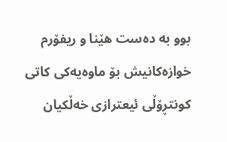بوو به‌ ده‌ست هێنا و ریفۆرم خوازه‌كانیش بۆ ماوه‌یه‌كی كاتی كونتڕۆڵی ئیعترازی خه‌ڵكیان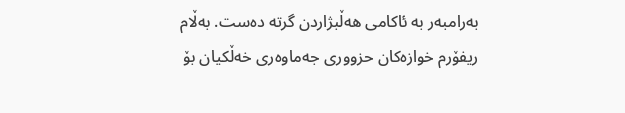به‌رامبه‌ر به‌ ئاكامی هه‌ڵبژاردن گرته‌ ده‌ست. به‌ڵام ریفۆرم خوازه‌كان حزووری جه‌ماوه‌ری خه‌ڵكیان بۆ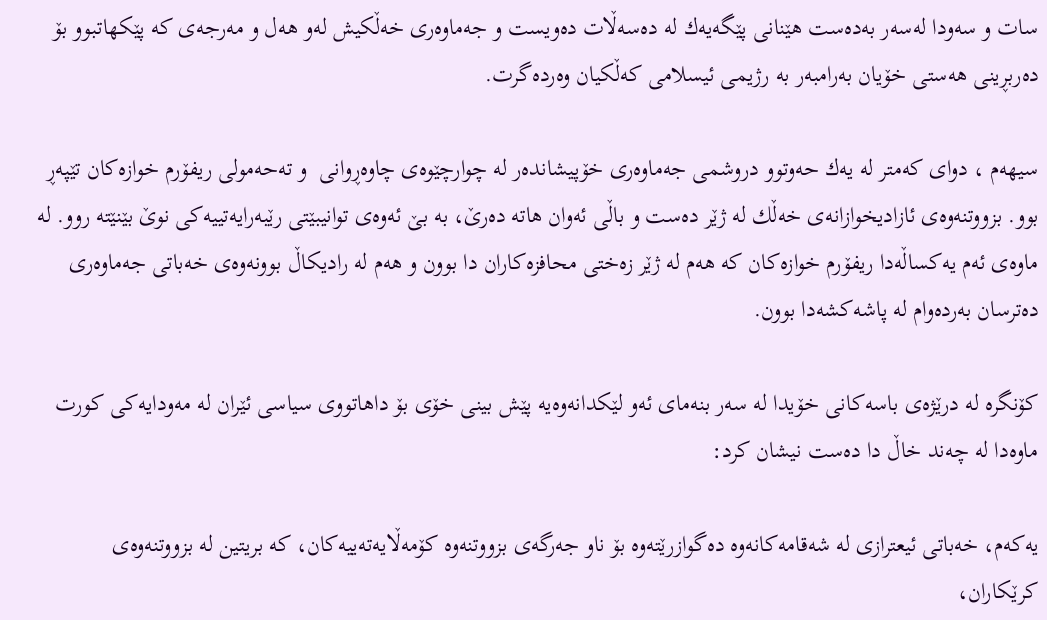سات و سه‌ودا له‌سه‌ر به‌ده‌ست هێنانی پێگه‌یه‌ك له‌ ده‌سه‌ڵات ده‌ویست و جه‌ماوه‌ری خه‌ڵكیش له‌و هه‌ل و مه‌رجه‌ی كه‌ پێكهاتبوو بۆ ده‌ربڕینی هه‌ستی خۆیان به‌رامبه‌ر به‌ رژیمی ئیسلامی كه‌ڵكیان وه‌رده‌گرت.

سیهه‌م ، دوای كه‌متر له‌ یه‌ك حه‌وتوو دروشمی جه‌ماوه‌ری خۆپیشانده‌ر له‌ چوارچێوه‌ی چاوه‌ڕوانی  و ته‌حه‌مولی ریفۆرم خوازه‌كان تێپه‌ڕ بوو. بزووتنه‌وه‌ی ئازادیخوازانه‌ی خه‌ڵك له‌ ژێر ده‌ست و باڵی ئه‌وان هاته‌ ده‌رێ، به‌ بێ ئه‌وه‌ی توانیبێتی رێبه‌رایه‌تییه‌كی نوێ بێنێته‌ روو. له‌ ماوه‌ی ئه‌م یه‌كساڵه‌دا ریفۆرم خوازه‌كان كه‌ هه‌م له‌ ژێر زه‌ختی محافزه‌كاران دا بوون و هه‌م له‌ رادیكاڵ بوونه‌وه‌ی خه‌باتی جه‌ماوه‌ری ده‌ترسان به‌رده‌وام له‌ پاشه‌كشه‌دا بوون.

كۆنگره‌ له‌ درێژه‌ی باسه‌كانی خۆیدا له‌ سه‌ر بنه‌مای ئه‌و لێكدانه‌وه‌یه‌ پێش بینی خۆی بۆ داهاتووی سیاسی ئێران له مه‌و‌دایه‌كی كورت ماوه‌دا له‌ چه‌ند خاڵ دا ده‌ست نیشان كرد:

یه‌كه‌م، خه‌باتی ئیعترازی له‌ شه‌قامه‌كانه‌وه‌ ده‌گوازرێته‌وه‌ بۆ ناو جه‌رگه‌ی بزووتنه‌وه‌ كۆمه‌ڵایه‌ته‌ییه‌كان، كه‌ بریتین له‌ بزووتنه‌وه‌ی كرێكاران،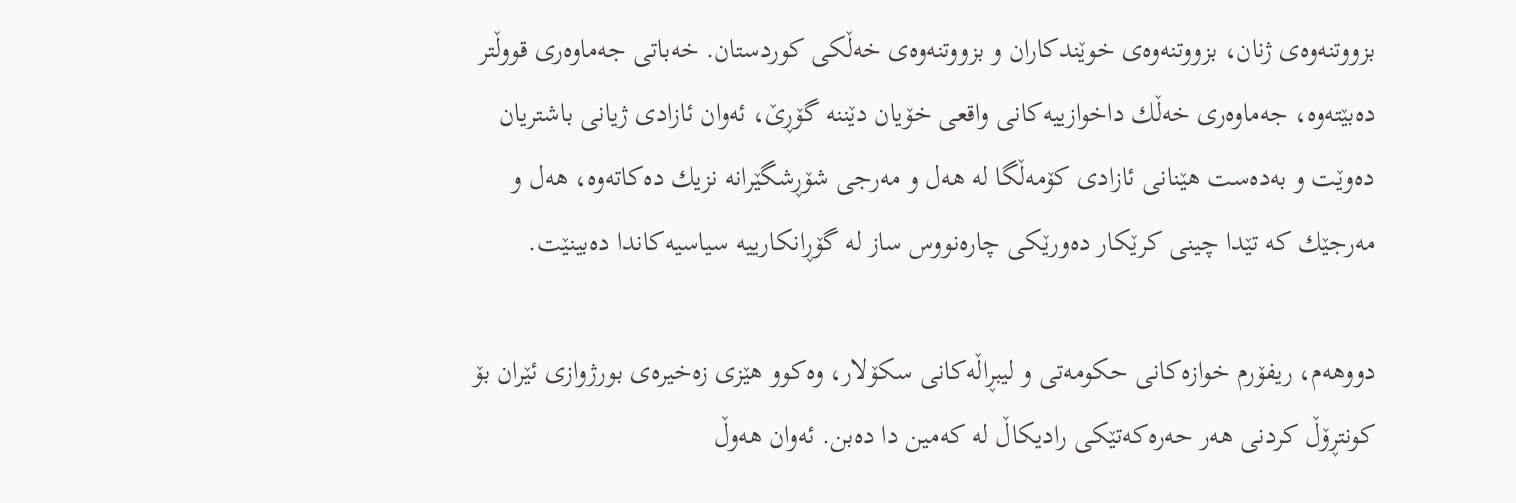بزووتنه‌وه‌ی ژنان، بزووتنه‌وه‌ی خوێندكاران و بزووتنه‌وه‌ی خه‌ڵكی كوردستان. خه‌باتی جه‌ماوه‌ری قووڵتر ده‌بێته‌وه‌، جه‌ماوه‌ری خه‌ڵك داخوازییه‌كانی واقعی خۆیان دێننه‌ گۆڕێ، ئه‌وان ئازادی ژیانی باشتریان ده‌وێت و به‌ده‌ست هێنانی ئازادی كۆمه‌ڵگا له‌ هه‌ل و مه‌رجی شۆڕشگێرانه‌ نزیك ده‌كاته‌وه‌، هه‌ل و مه‌رجێك كه‌ تێدا چینی كرێكار ده‌ورێكی چاره‌نووس ساز له‌ گۆڕانكارییه‌ سیاسیه‌كاندا ده‌بینێت.

دووهه‌م، ریفۆرم خوازه‌كانی حكومه‌تی و لیبڕاڵه‌كانی سكۆلار، وه‌كوو هێزی زه‌خیره‌ی بورژوازی ئێران بۆ كونتڕۆڵ كردنی هه‌ر حه‌ره‌كه‌تێكی رادیكاڵ له‌ كه‌مین دا ده‌بن. ئه‌وان هه‌وڵ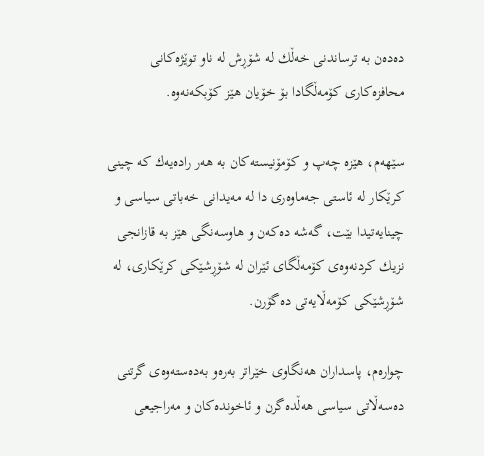ده‌ده‌ن به‌ ترساندنی خه‌ڵك له‌ شۆڕش له‌ ناو توێژه‌كانی محافزه‌كاری كۆمه‌ڵگادا بۆ خۆیان هێز كۆبكه‌نه‌وه‌.

سێهه‌م، هێزه‌ چه‌پ و كۆمۆنیسته‌كان به‌ هه‌ر راده‌یه‌ك كه‌ چینی كرێكار له‌ ئاستی جه‌ماوه‌ری دا له‌ مه‌یدانی خه‌باتی سیاسی و چینایه‌تیدا بێت، گه‌شه‌ ده‌كه‌ن و هاوسه‌نگی هێز به‌ قازانجی نزیك كردنه‌وه‌ی كۆمه‌ڵگای ئێران له‌ شۆڕشێكی كرێكاری، له‌ شۆڕشێكی كۆمه‌ڵایه‌تی ده‌گۆرن.

چواره‌م، پاسداران هه‌نگاوی خێراتر به‌ره‌و به‌ده‌سته‌وه‌ی گرتنی ده‌سه‌ڵاتی سیاسی هه‌ڵده‌گرن و ئاخونده‌كان و مه‌راجیعی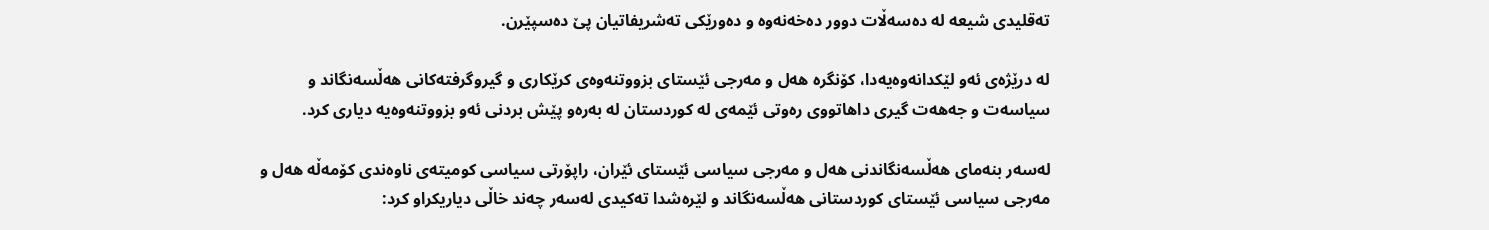ته‌قلیدی شیعه‌ له‌ ده‌سه‌ڵات دوور ده‌خه‌نه‌وه و ده‌ورێكی ته‌شریفاتیان پێ ده‌سپێرن.

له‌ درێژه‌ی ئه‌و لێكدانه‌وه‌یه‌دا، كۆنگره‌ هه‌ل و مه‌رجی ئێستای بزووتنه‌وه‌ی كرێكاری و گیروگرفته‌كانی هه‌ڵسه‌نگاند و سیاسه‌ت و جه‌هه‌ت گیری داهاتووی ره‌وتی ئێمه‌ی له‌ كوردستان له‌ به‌ره‌و پێش بردنی ئه‌و بزووتنه‌وه‌یه‌ دیاری كرد.

له‌سه‌ر بنه‌مای هه‌ڵسه‌نگاندنی هه‌ل و مه‌رجی سیاسی ئێستای ئێران، راپۆرتی سیاسی كومیته‌ی ناوه‌ندی كۆمه‌ڵه‌ هه‌ل و مه‌رجی سیاسی ئێستای كوردستانی هه‌ڵسه‌نگاند و لێره‌شدا ته‌كیدی له‌سه‌ر چه‌ند خاڵی دیاریكراو كرد: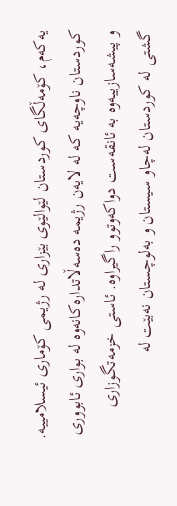یه‌كه‌م، كۆمه‌ڵگای كوردستان لێوالێوی بێزاری له‌ رژیمی كۆماری ئیسلامییه‌. كوردستان ناوچه‌یه‌‌ كه‌ له‌ لایه‌ن رژیمه‌ ده‌سه‌ڵاتداره‌كانه‌وه‌ له‌ بواری ئابووری و پیشه‌سازییه‌وه‌ به‌ ئانقه‌ست دواكه‌وتوو راگیراوه‌. ئاستی خزمه‌تگوزاری گشتی له‌ كوردستان له‌چاو سیستان و به‌لوچستان نه‌بێت له‌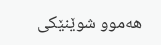هه‌موو شوێنێكی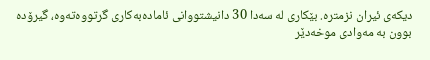دیكه‌ی ئیران نزمتره‌. بێكاری له‌ سه‌دا 30 دانیشتووانی ئاماده‌به‌كاری گرتووه‌ته‌وه‌، گیرۆده‌ بوون به‌ مه‌وادی موخه‌دێر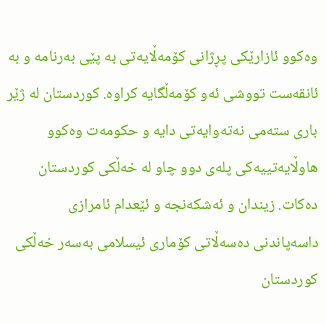وه‌كوو ئازارێكی پڕژانی كۆمه‌ڵایه‌تی به‌ پێی به‌رنامه‌ و به‌ ئانقه‌ست تووشی ئه‌و كۆمه‌ڵگایه‌ كراوه‌. كوردستان له‌ ژێر باری سته‌می نه‌ته‌وایه‌تی دایه‌ و حكومه‌ت وه‌كوو هاوڵایه‌تییه‌كی پله‌ی دوو چاو له‌ خه‌ڵكی كوردستان ده‌كات. زیندان و ئه‌شكه‌نجه‌ و ئێعدام ئامرازی داسه‌پاندنی ده‌سه‌ڵاتی كۆماری ئیسلامی به‌سه‌ر خه‌ڵكی كوردستان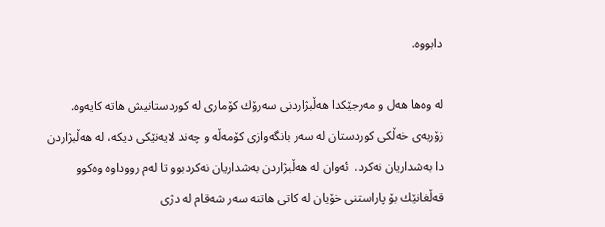دابووه‌.

له‌ وه‌ها هه‌ل و مه‌رجێكدا هه‌ڵبژاردنی سه‌رۆك كۆماری له‌ كوردستانیش هاته‌ كایه‌وه‌. زۆربه‌ی خه‌ڵكی كوردستان له‌ سه‌ر بانگه‌وازی كۆمه‌ڵه‌ و چه‌ند لایه‌نێكی دیكه‌، له‌ هه‌ڵبژاردن دا به‌شداریان نه‌كرد.  ئه‌وان له‌ هه‌ڵبژاردن به‌شداریان نه‌كردبوو تا له‌م رووداوه‌ وه‌كوو قه‌ڵغانێك بۆ پاراستنی خۆیان له‌ كاتی هاتنه سه‌ر شه‌قام له‌ دژی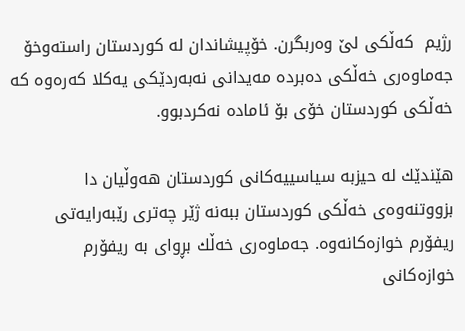رژیم  كه‌ڵكی لێ وه‌ربگرن. خۆپیشاندان له‌ كوردستان راسته‌وخۆ جه‌ماوه‌ری خه‌ڵكی ده‌برده‌ مه‌یدانی نه‌به‌ردێكی یه‌كلا كه‌ره‌وه‌ كه‌ خه‌ڵكی كوردستان خۆی بۆ ئاماده‌ نه‌كردبوو.

هێندێك له‌ حیزبه‌ سیاسییه‌كانی كوردستان هه‌وڵیان دا بزووتنه‌وه‌ی خه‌ڵكی كوردستان ببه‌نه‌‌ ژێر چه‌تری رێبه‌رایه‌تی ریفۆرم خوازه‌كانه‌وه‌. جه‌ماوه‌ری خه‌ڵك بڕوای به‌ ریفۆرم خوازه‌كانی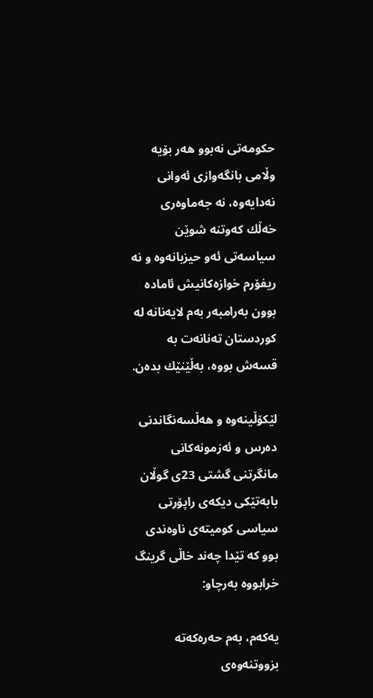حكومه‌تی نه‌بوو هه‌ر بۆیه‌ وڵامی بانگه‌وازی ئه‌وانی نه‌دایه‌وه‌، نه‌ جه‌ماوه‌ری خه‌ڵك كه‌وتنه‌ شوێن سیاسه‌تی ئه‌و حیزبانه‌وه‌ و نه‌ ریفۆرم خوازه‌كانیش ئاماده‌ بوون به‌رامبه‌ر به‌م لایه‌نانه‌ له‌ كوردستان ته‌نانه‌ت به‌ قسه‌ش بووه‌، به‌ڵێنێك بده‌ن.

لێكۆڵینه‌وه‌ و هه‌ڵسه‌نگاندنی ده‌رس و ئه‌زمونه‌كانی مانگرتنی گشتی 23ی گوڵان بابه‌تێكی دیكه‌ی راپۆرتی سیاسی كومیته‌ی ناوه‌ندی بوو كه‌ تێدا چه‌ند خاڵی گرینگ خرابووه‌ به‌رچاو:

یه‌كه‌م، به‌م حه‌ره‌كه‌ته‌ بزووتنه‌وه‌ی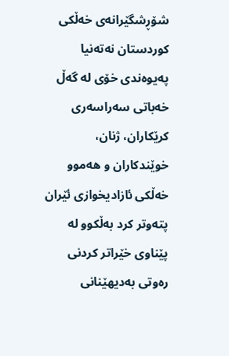شۆڕشگێرانه‌ی خه‌ڵكی كوردستان نه‌ته‌نیا په‌یوه‌ندی خۆی له‌ گه‌ڵ خه‌باتی سه‌راسه‌ری كرێكاران، ژنان، خوێندكاران و هه‌موو خه‌ڵكی ئازادیخوازی ئێران پته‌وتر كرد به‌ڵكوو له‌ پێناوی خێراتر كردنی ره‌وتی به‌دیهێنانی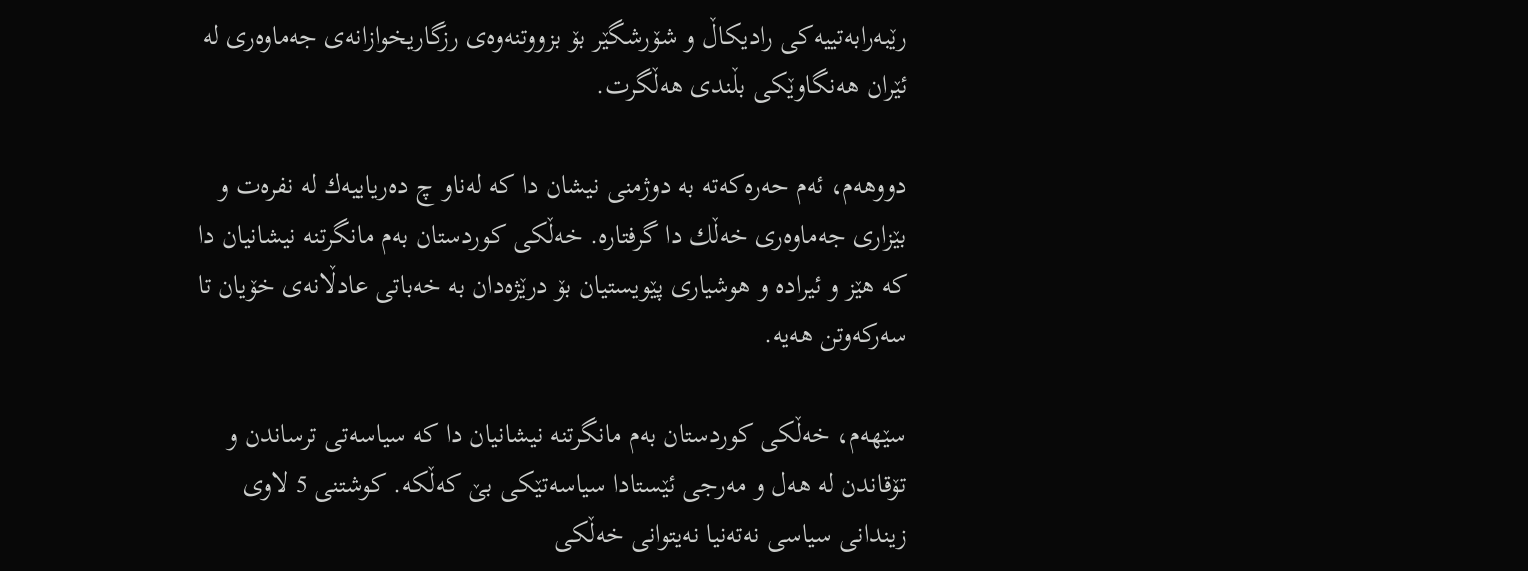رێبه‌رابه‌تییه‌كی رادیكاڵ و شۆرشگێر بۆ بزووتنه‌وه‌ی رزگاریخوازانه‌ی جه‌ماوه‌ری له‌  ئێران هه‌نگاوێكی بڵندی هه‌ڵگرت.

دووهه‌م، ئه‌م حه‌ره‌كه‌ته‌ به‌ دوژمنی نیشان دا كه‌ له‌ناو چ ده‌ریاییه‌ك له‌ نفره‌ت و بێزاری جه‌ماوه‌ری خه‌ڵك دا گرفتاره‌. خه‌ڵكی كوردستان به‌م مانگرتنه‌ نیشانیان دا كه‌ هێز و ئیراده‌ و هوشیاری پێویستیان بۆ درێژه‌دان به‌ خه‌باتی عادڵانه‌ی خۆیان تا سه‌ركه‌وتن هه‌یه‌.

سێهه‌م، خه‌ڵكی كوردستان به‌م مانگرتنه‌ نیشانیان دا كه‌ سیاسه‌تی ترساندن و تۆقاندن له‌ هه‌ل و مه‌رجی ئێستادا سیاسه‌تێكی بێ كه‌ڵكه‌. كوشتنی 5 لاوی زیندانی سیاسی نه‌ته‌نیا نه‌یتوانی خه‌ڵكی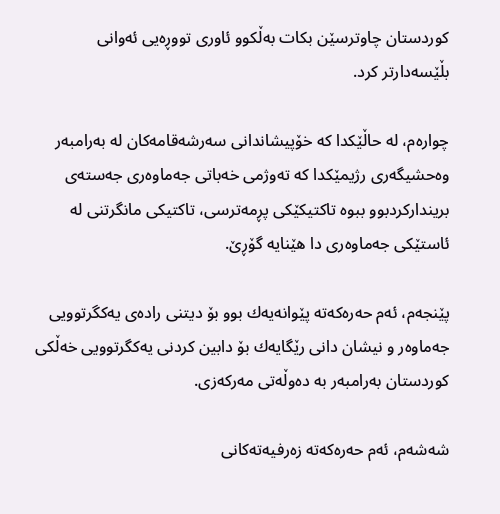كوردستان چاوترسێن بكات به‌ڵكوو ئاوری تووڕه‌یی ئه‌وانی بڵێسه‌دارتر كرد.

چواره‌م، له‌ حاڵێكدا كه‌ خۆپیشاندانی سه‌رشه‌قامه‌كان له‌ به‌رامبه‌ر وه‌حشیگه‌ری رژیمێكدا كه‌ ته‌وژمی خه‌باتی جه‌ماوه‌ری جه‌سته‌ی برینداركردبوو ببوه‌ تاكتیكێكی پڕمه‌ترسی، تاكتیكی مانگرتنی له‌ ئاستێكی جه‌ماوه‌ری دا هێنایه‌ گۆڕێ.

پێنجه‌م، ئه‌م حه‌ره‌كه‌ته‌ پێوانه‌یه‌ك بوو بۆ دیتنی راده‌ی یه‌كگرتوویی جه‌ماوه‌ر و نیشان دانی رێگایه‌ك بۆ دابین كردنی یه‌كگرتوویی خه‌ڵكی كوردستان به‌رامبه‌ر به‌ ده‌وڵه‌تی مه‌ركه‌زی.

شه‌شه‌م، ئه‌م حه‌ره‌كه‌ته‌ زه‌رفیه‌ته‌كانی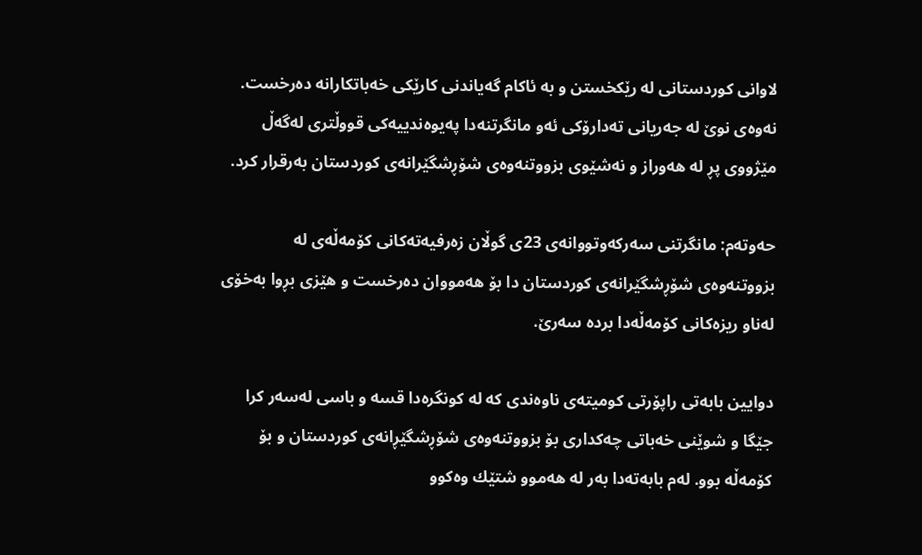لاوانی كوردستانی له‌ رێكخستن و به‌ ئاكام گه‌یاندنی كارێكی خه‌باتكارانه‌ ده‌رخست. نه‌وه‌ی نوێ له‌ جه‌ریانی ته‌دارۆكی ئه‌و مانگرتنه‌دا په‌یوه‌ندییه‌كی قووڵتری له‌گه‌ڵ مێژووی پڕ له‌ هه‌وراز و نه‌شێوی بزووتنه‌وه‌ی شۆڕشگێرانه‌ی كوردستان به‌رقرار كرد.

حه‌وته‌م: مانگرتنی سه‌ركه‌وتووانه‌ی 23ی گوڵان زه‌رفیه‌ته‌كانی كۆمه‌ڵه‌ی له‌ بزووتنه‌وه‌ی شۆڕشگێرانه‌ی كوردستان دا بۆ هه‌مووان ده‌رخست و هێزی بڕوا به‌خۆی له‌ناو ریزه‌كانی كۆمه‌ڵه‌دا برده‌ سه‌رێ.

دوایین بابه‌تی راپۆرتی كومیته‌ی ناوه‌ندی كه‌ له‌ كونگره‌دا قسه‌ و باسی له‌سه‌ر كرا جێگا و شوێنی خه‌باتی چه‌كداری بۆ بزووتنه‌وه‌ی شۆڕشگێڕانه‌ی كوردستان و بۆ كۆمه‌ڵه‌ بوو. له‌م بابه‌ته‌دا به‌ر له‌ هه‌موو شتێك وه‌كوو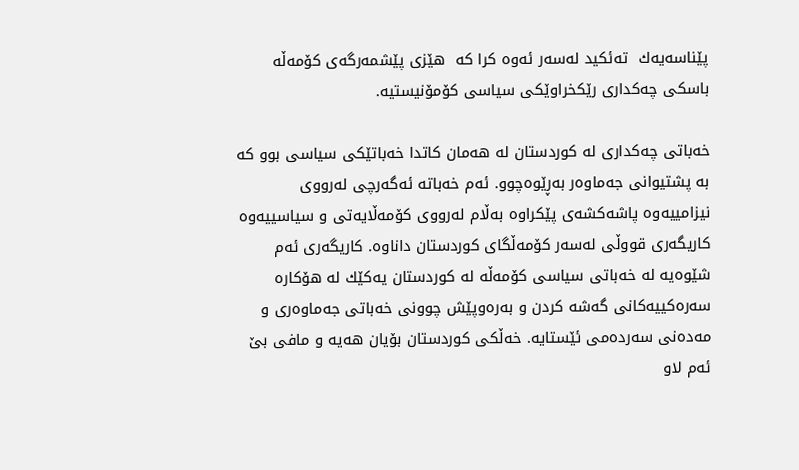پێناسه‌یه‌ك  ته‌ئكید له‌سه‌ر ئه‌وه‌ كرا كه‌  هێزی پێشمه‌رگه‌ی كۆمه‌ڵه‌ باسكی چه‌كداری رێكخراوێكی سیاسی كۆمۆنیستیه‌.

خه‌باتی چه‌كداری له‌ كوردستان له‌ هه‌مان كاتدا خه‌باتێكی سیاسی بوو كه‌ به‌ پشتیوانی جه‌ماوه‌ر به‌ڕێوه‌چوو. ئه‌م خه‌باته‌ ئه‌گه‌رچی له‌رووی نیزامییه‌وه‌ پاشه‌كشه‌ی پێكراوه‌ به‌ڵام له‌رووی كۆمه‌ڵایه‌تی و سیاسییه‌وه‌ كاریگه‌ری قووڵی له‌سه‌ر كۆمه‌ڵگای كوردستان داناوه‌. كاریگه‌ری ئه‌م شێوه‌یه‌ له‌ خه‌باتی سیاسی كۆمه‌ڵه‌ له‌ كوردستان یه‌كێك له‌ هۆكاره‌ سه‌ره‌كییه‌كانی گه‌شه‌ كردن و به‌ره‌وپێش چوونی خه‌باتی جه‌ماوه‌ری و مه‌ده‌نی سه‌رده‌می ئێستایه‌. خه‌ڵكی كوردستان بۆیان هه‌یه‌ و مافی بێ ئه‌م لاو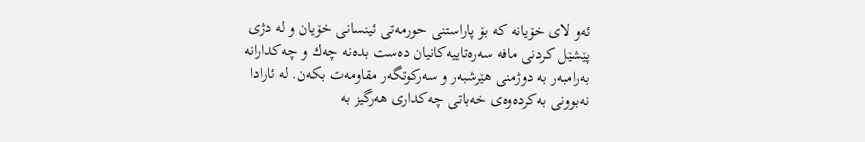ئه‌و لای خۆیانه‌ كه‌ بۆ پاراستنی حورمه‌تی ئینسانی خۆیان و له‌ دژی پێشێل كردنی مافه‌ سه‌ره‌تاییه‌كانیان ده‌ست بده‌نه‌ چه‌ك و چه‌كدارانه‌ به‌رامبه‌ر به‌ دوژمنی هێرشبه‌ر و سه‌ركوتگه‌ر مقاومه‌ت بكه‌ن. له‌ ئارادا نه‌بوونی به‌كرده‌وه‌ی خه‌باتی چه‌كداری هه‌رگیز به‌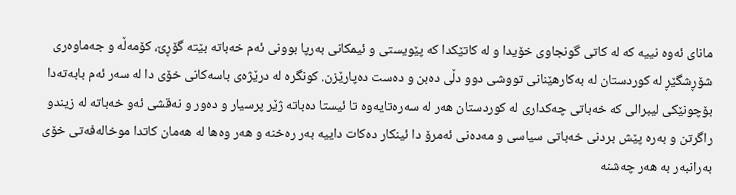مانای ئه‌وه‌ نییه‌ كه‌ له‌ كاتی گونجاوی خۆیدا و له‌ كاتێكدا كه‌ پێویستی و ئیمكانی به‌رپا بوونی ئه‌م خه‌باته‌ بێته‌ گۆڕێ، كۆمه‌ڵه‌ و جه‌ماوه‌ری شۆڕشگێڕ له‌ كوردستان له‌ به‌كارهێنانی تووشی دوو دڵی ده‌بن و ده‌ست ده‌پارێزن. كونگره‌ له‌ درێژه‌ی باسه‌كانی خۆی دا له‌ سه‌ر ئه‌م بابه‌ته‌دا بۆچونێكی لیبرالی كه‌ خه‌باتی چه‌كداری له‌ كوردستان هه‌ر له‌ سه‌ره‌تایه‌وه‌ تا ئیستا ده‌باته‌ ژێر پرسیار و ده‌ور و نه‌قشی ئه‌و خه‌باته‌ له‌ زیندو راگرتن و به‌ره‌ پێش بردنی خه‌باتی سیاسی و مه‌ده‌نی ئه‌مرۆ دا ئینكار ده‌كات داییه‌ به‌ر ره‌خنه‌ و هه‌ر وه‌ها له‌ هه‌مان كاتدا موخاله‌فه‌تی خۆی به‌رانبه‌ر به‌ هه‌ر چه‌شنه‌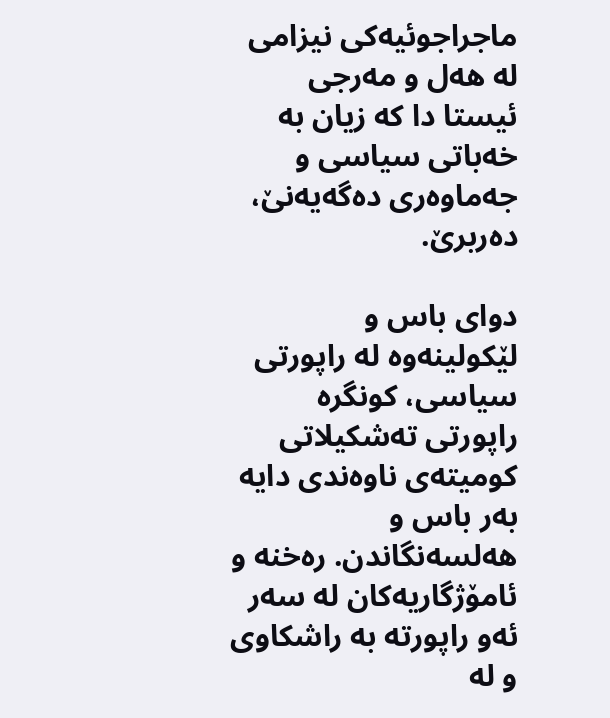ماجراجوئیه‌كی نیزامی له‌ هه‌ل و مه‌رجی ئیستا دا كه‌ زیان به‌ خه‌باتی سیاسی و جه‌ماوه‌ری ده‌گه‌یه‌نێ، ده‌ربرێ.

دوای باس و لێكولینه‌وه‌ له‌ راپورتی سیاسی، كونگره‌ راپورتی ته‌شكیلاتی كومیته‌ی ناوه‌ندی دایه به‌ر باس و هه‌لسه‌نگاندن. ره‌خنه‌ و ئامۆژگاریه‌كان له‌ سه‌ر ئه‌و راپورته‌ به‌ راشكاوی و له‌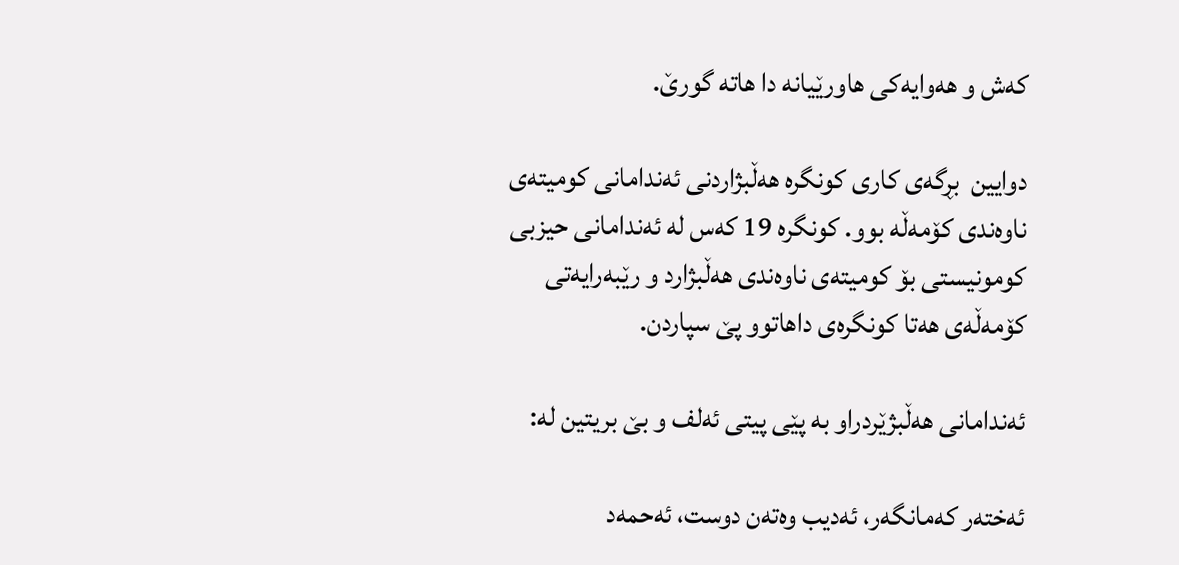كه‌ش و هه‌وایه‌كی هاورێیانه‌ دا هاته‌ گورێ.

دوایین  بڕگه‌ی كاری كونگره‌ هه‌ڵبژاردنی ئه‌ندامانی كومیته‌ی ناوه‌ندی كۆمه‌ڵه‌ بوو. كونگره‌ 19 كه‌س له‌ ئه‌ندامانی حیزبی كومونیستی بۆ كومیته‌ی ناوه‌ندی هه‌ڵبژارد و رێبه‌رایه‌تی كۆمه‌ڵه‌ی هه‌تا كونگره‌ی داهاتوو پێ سپاردن.

ئه‌ندامانی هه‌ڵبژێردراو به‌ پێی پیتی ئه‌لف و بێ بریتین له‌:

ئه‌خته‌ر كه‌مانگه‌ر، ئه‌دیب وه‌ته‌ن دوست، ئه‌حمه‌د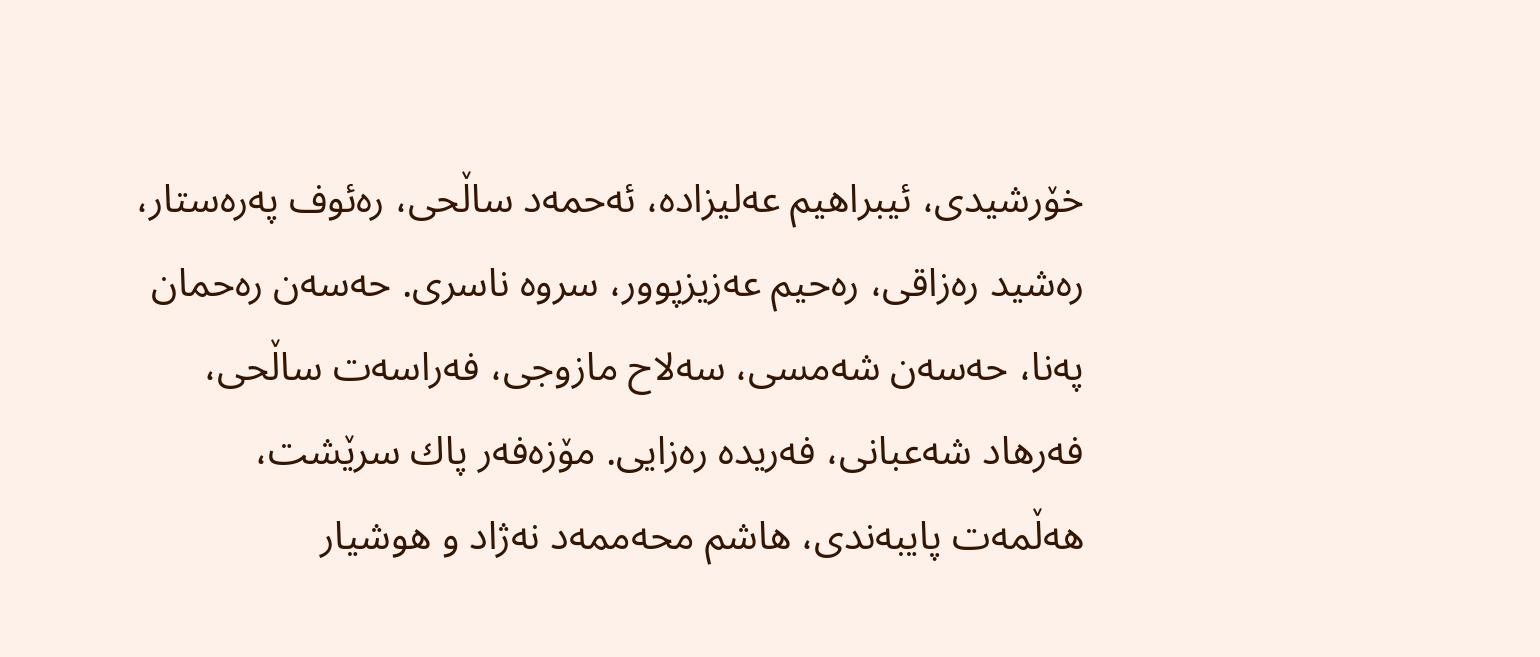خۆرشیدی، ئیبراهیم عه‌لیزاده‌، ئه‌حمه‌د ساڵحی، ره‌ئوف په‌ره‌ستار، ره‌شید ره‌زاقی، ره‌حیم عه‌زیزپوور، سروه‌ ناسری. حه‌سه‌ن ره‌حمان په‌نا، حه‌سه‌ن شه‌مسی، سه‌لاح مازوجی، فه‌راسه‌ت ساڵحی، فه‌رهاد شه‌عبانی، فه‌ریده‌ ره‌زایی. مۆزه‌فه‌ر پاك سرێشت، هه‌ڵمه‌ت پایبه‌ندی، هاشم محه‌ممه‌د نه‌ژاد و هوشیار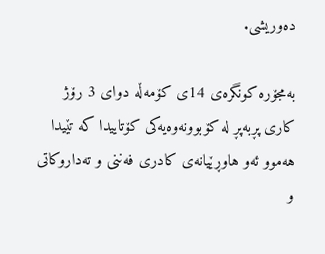ده‌وریشی.

به‌مجۆره‌ كونگره‌ی 14ی كۆمه‌ڵه‌ دوای 3 رۆژ كاری پڕبه‌پڕ له‌ كۆبوونه‌وه‌یه‌كی كۆتاییدا كه‌ تێیدا هه‌موو ئه‌و هاوڕێیانه‌ی كادری فه‌ننی و ته‌داروكاتی و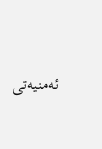ئه‌منیه‌تی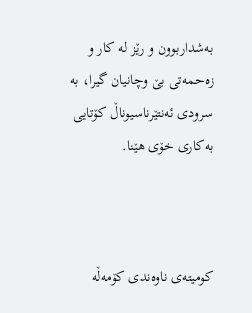به‌شداربوون و رێز له‌ كار و زه‌حمه‌تی بێ وچانیان گیرا، به‌ سرودی ئه‌نتێرناسیوناڵ كۆتایی به‌كاری خۆی هێنا.



كومیته‌ی ناوه‌ندی كۆمه‌ڵه‌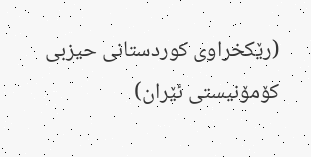(رێكخراوی كوردستانی حیزبی كۆمۆنیستی ئێران)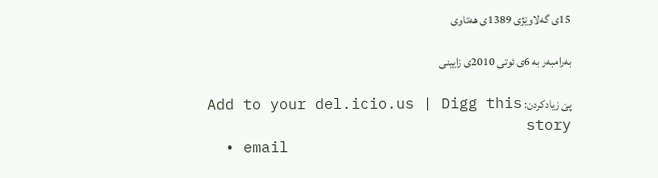15ی گه‌لاوێژی 1389ی هه‌تاوی

به‌رامبه‌ر به‌ 6ی ئوتی 2010ی زایینی

پێ زیادکردن: Add to your del.icio.us | Digg this story
  • email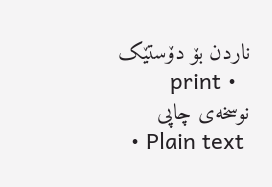ناردن بۆ دۆستێک
  • print نوسخه‌ی چاپی
  • Plain text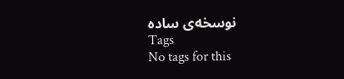نوسخه‌ی ساده‌
Tags
No tags for this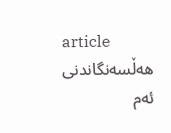article
هه‌ڵسه‌نگاندنی ئه‌م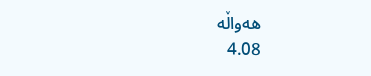هه‌واڵه‌
4.08